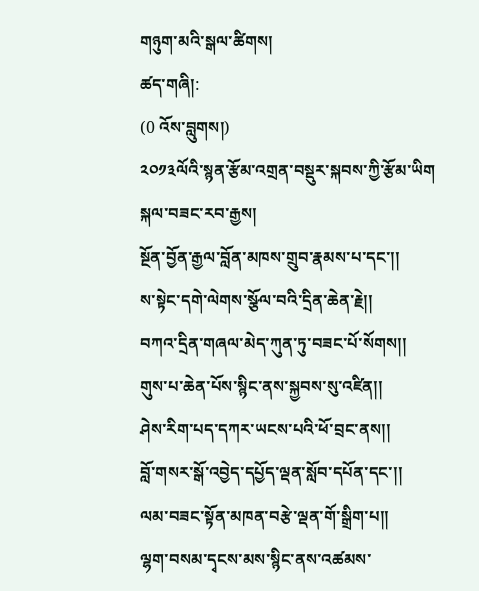གཉུག་མའི་སྒལ་ཚིགས།
ཚད་གཞི།:
(0 འོས་བླུགས།)
༢༠༡༣ལོའི་སྙན་རྩོམ་འགྲན་བསྡུར་སྐབས་ཀྱི་རྩོམ་ཡིག
སྐལ་བཟང་རབ་རྒྱས།
སྔོན་བྱོན་རྒྱལ་བློན་མཁས་གྲུབ་རྣམས་པ་དང་།།
ས་སྟེང་དགེ་ལེགས་སྩོལ་བའི་དྲིན་ཆེན་རྗེ།།
བཀའ་དྲིན་གཞལ་མེད་ཀུན་ཏུ་བཟང་པོ་སོགས།།
གུས་པ་ཆེན་པོས་སྙིང་ནས་སྐྱབས་སུ་འཛིན།།
ཤེས་རིག་པད་དཀར་ཡངས་པའི་ཕོ་བྲང་ནས།།
བློ་གསར་སྒོ་འབྱེད་དཔྱོད་ལྡན་སློབ་དཔོན་དང་།།
ལམ་བཟང་སྟོན་མཁན་བརྩེ་ལྡན་གོ་སྒྲིག་པ།།
ལྷག་བསམ་དྭངས་མས་སྙིང་ནས་འཚམས་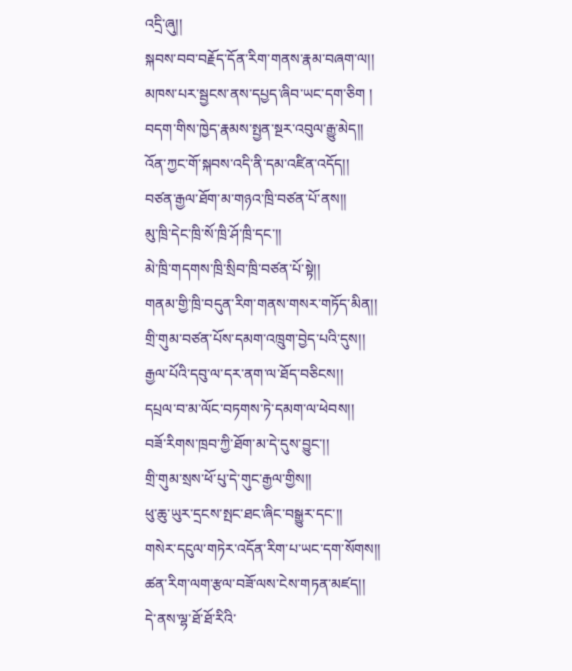འདྲི་ཞུ།།
སྐབས་བབ་བརྗོད་དོན་རིག་གནས་རྣམ་བཞག་ལ།།
མཁས་པར་སྦྱངས་ནས་དཔྱད་ཞིབ་ཡང་དག་ཅིག །
བདག་གིས་ཁྱེད་རྣམས་སྤྱན་སྔར་འབུལ་རྒྱུ་མེད།།
འོན་ཀྱང་གོ་སྐབས་འདི་ནི་དམ་འཛིན་འདོད།།
བཙན་རྒྱལ་ཐོག་མ་གཉའ་ཁྲི་བཙན་པོ་ནས།།
མུ་ཁྲི་དེང་ཁྲི་སོ་ཁྲི་ཤོ་ཁྲི་དང་།།
མེ་ཁྲི་གདགས་ཁྲི་སྲིབ་ཁྲི་བཙན་པོ་སྟེ།།
གནམ་གྱི་ཁྲི་བདུན་རིག་གནས་གསར་གཏོད་མིན།།
གྲི་གུམ་བཙན་པོས་དམག་འཁྲུག་བྱེད་པའི་དུས།།
རྒྱལ་པོའི་དབུ་ལ་དར་ནག་ལ་ཐོད་བཅིངས།།
དཔྲལ་བ་མ་ལོང་བཏགས་ཏེ་དམག་ལ་ཕེབས།།
བཟོ་རིགས་ཁྲབ་ཀྱི་ཐོག་མ་དེ་དུས་བྱུང་།།
གྲི་གུམ་སྲས་ཕོ་པུ་དེ་གུང་རྒྱལ་གྱིས།།
ཕུ་ཆུ་ཡུར་དྲངས་སྤང་ཐང་ཞིང་བསྒྱུར་དང་།།
གསེར་དངུལ་གཏེར་འདོན་རིག་པ་ཡང་དག་སོགས།།
ཚན་རིག་ལག་རྩལ་བཟོ་ལས་ངེས་གཏན་མཛད།།
དེ་ནས་ལྷ་ཐོ་ཐོ་རིའི་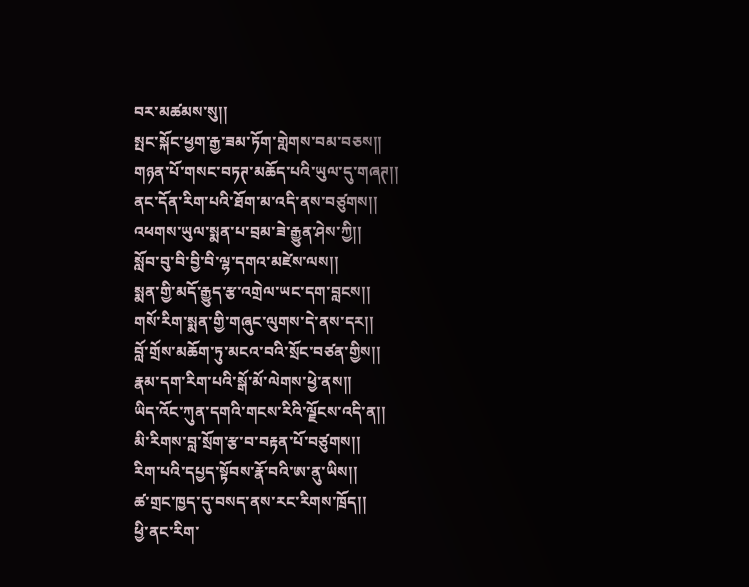བར་མཚམས་སུ།།
སྤང་སྐོང་ཕྱག་རྒྱ་ཟམ་ཏོག་གླེགས་བམ་བཅས།།
གཉན་པོ་གསང་བཏཊ་མཆོད་པའི་ཡུལ་དུ་གཞཊ།།
ནང་དོན་རིག་པའི་ཐོག་མ་འདི་ནས་བཙུགས།།
འཕགས་ཡུལ་སྨན་པ་བྲམ་ཟེ་རྒྱུན་ཤེས་ཀྱི།།
སློབ་བུ་བི་བྱི་བི་ལྷ་དགའ་མཛེས་ལས།།
སྨན་གྱི་མདོ་རྒྱུད་རྩ་འགྲེལ་ཡང་དག་བླངས།།
གསོ་རིག་སྨན་གྱི་གཞུང་ལུགས་དེ་ནས་དར།།
བློ་གྲོས་མཆོག་ཏུ་མངའ་བའི་སྲོང་བཙན་གྱིས།།
རྣམ་དག་རིག་པའི་སྒོ་མོ་ལེགས་ཕྱེ་ནས།།
ཡིད་འོང་ཀུན་དགའི་གངས་རིའི་ལྗོངས་འདི་ན།།
མི་རིགས་བླ་སྲོག་རྩ་བ་བརྟན་པོ་བཙུགས།།
རིག་པའི་དཔྱད་སྟོབས་རྣོ་བའི་ཨ་ནུ་ཡིས།།
ཚ་གྲང་ཁྱད་དུ་བསད་ནས་རང་རིགས་ཁྲོད།།
ཕྱི་ནང་རིག་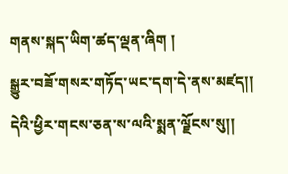གནས་སྐད་ཡིག་ཚད་ལྡན་ཞིག །
སྒྱུར་བཟོ་གསར་གཏོད་ཡང་དག་དེ་ནས་མཛད།།
དེའི་ཕྱིར་གངས་ཅན་ས་ལའི་སྨན་ལྗོངས་སུ།།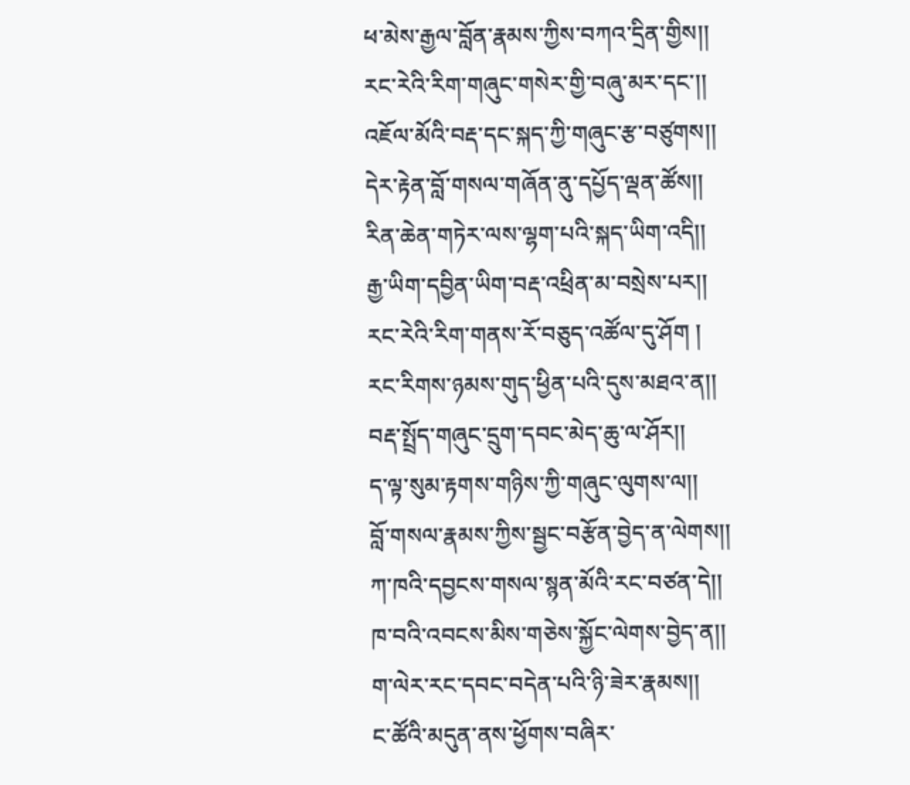ཕ་མེས་རྒྱལ་བློན་རྣམས་ཀྱིས་བཀའ་དྲིན་གྱིས།།
རང་རེའི་རིག་གཞུང་གསེར་གྱི་བཞུ་མར་དང་།།
འཇོལ་མོའི་བརྡ་དང་སྐད་ཀྱི་གཞུང་རྩ་བཙུགས།།
དེར་རྟེན་བློ་གསལ་གཞོན་ནུ་དཔྱོད་ལྡན་ཚོས།།
རིན་ཆེན་གཏེར་ལས་ལྷག་པའི་སྐད་ཡིག་འདི།།
རྒྱ་ཡིག་དབྱིན་ཡིག་བརྡ་འཕྲིན་མ་བསྲེས་པར།།
རང་རེའི་རིག་གནས་རོ་བཅུད་འཚོལ་དུ་ཤོག །
རང་རིགས་ཉམས་གུད་ཕྱིན་པའི་དུས་མཐའ་ན།།
བརྡ་སྤྲོད་གཞུང་དྲུག་དབང་མེད་ཆུ་ལ་ཤོར།།
ད་ལྟ་སུམ་རྟགས་གཉིས་ཀྱི་གཞུང་ལུགས་ལ།།
བློ་གསལ་རྣམས་ཀྱིས་སྦྱང་བརྩོན་བྱེད་ན་ལེགས།།
ཀ་ཁའི་དབྱངས་གསལ་སྙན་མོའི་རང་བཙན་དེ།།
ཁ་བའི་འབངས་མིས་གཅེས་སྐྱོང་ལེགས་བྱེད་ན།།
ག་ལེར་རང་དབང་བདེན་པའི་ཉི་ཟེར་རྣམས།།
ང་ཚོའི་མདུན་ནས་ཕྱོགས་བཞིར་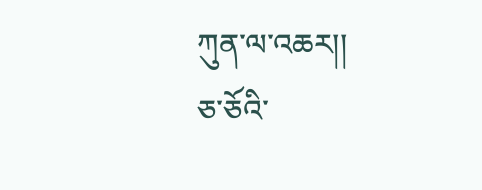ཀུན་ལ་འཆར།།
ཅ་ཅོའི་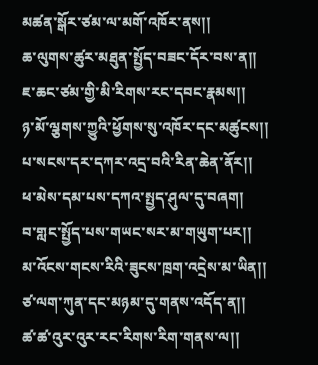མཚན་སྒོར་ཙམ་ལ་མགོ་འཁོར་ནས།།
ཆ་ལུགས་ཚུར་མཐུན་སྤྱོད་བཟང་དོར་བས་ན།།
ཇ་ཆང་ཙམ་གྱི་མི་རིགས་རང་དབང་རྣམས།།
ཉ་མོ་ལྕགས་ཀྱུའི་ཕྱོགས་སུ་འཁོར་དང་མཚུངས།།
པ་སངས་དར་དཀར་འདྲ་བའི་རིན་ཆེན་ནོར།།
ཕ་མེས་དམ་པས་དཀའ་སྤྱད་ཤུལ་དུ་བཞག།
བ་གླང་སྤྱོད་པས་གཡང་སར་མ་གཡུག་པར།།
མ་འོངས་གངས་རིའི་ཟུངས་ཁྲག་འདྲེས་མ་ཡིན།།
ཙ་ལག་ཀུན་དང་མཉམ་དུ་གནས་འདོད་ན།།
ཚ་ཚ་འུར་འུར་རང་རིགས་རིག་གནས་ལ།།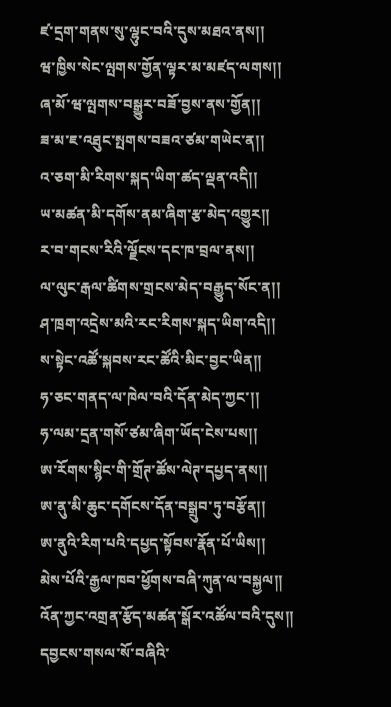ཛ་དྲག་གནས་སུ་ལྷུང་བའི་དུས་མཐའ་ནས།།
ཝ་ཁྱིས་སེང་ལྤགས་གྱོན་ལྟར་མ་མཛད་ལགས།།
ཞ་མོ་ཝ་ལྤགས་བསྒྱུར་བཟོ་བྱས་ནས་གྱོན།།
ཟ་མ་ཇ་འཐུང་སྤགས་བཟའ་ཙམ་གཡེང་ན།།
འ་ཅག་མི་རིགས་སྐད་ཡིག་ཚད་ལྡན་འདི།།
ཡ་མཚན་མི་དགོས་ནམ་ཞིག་རྩ་མེད་འགྱུར།།
ར་བ་གངས་རིའི་ལྗོངས་དང་ཁ་བྲལ་ནས།།
ལ་ལུང་རྒལ་ཚིགས་གྲངས་མེད་བརྒྱུད་སོང་ན།།
ཤ་ཁྲག་འདྲེས་མའི་རང་རིགས་སྐད་ཡིག་འདི།།
ས་སྟེང་འཚོ་སྐབས་རང་ཚོའི་མིང་བྱང་ཡིན།།
ཧ་ཅང་གནད་ལ་ཁེལ་བའི་དོན་མེད་ཀྱང་།།
ཧ་ལམ་དྲན་གསོ་ཙམ་ཞིག་ཡོད་ངེས་པས།།
ཨ་རོགས་སྙིང་གི་གྲོཊ་ཚོས་ལེཊ་དཔྱད་ནས།།
ཨ་ནུ་མི་ཆུང་དགོངས་དོན་བསྒྲུབ་ཏུ་བརྩོན།།
ཨ་ནུའི་རིག་པའི་དཔྱད་སྟོབས་རྣོན་པོ་ཡིས།།
མེས་པོའི་རྒྱལ་ཁབ་ཕྱོགས་བཞི་ཀུན་ལ་བསྐྱལ།།
འོན་ཀྱང་འགྲན་རྩོད་མཚན་སྒོར་འཚོལ་བའི་དུས།།
དབྱངས་གསལ་སོ་བཞིའི་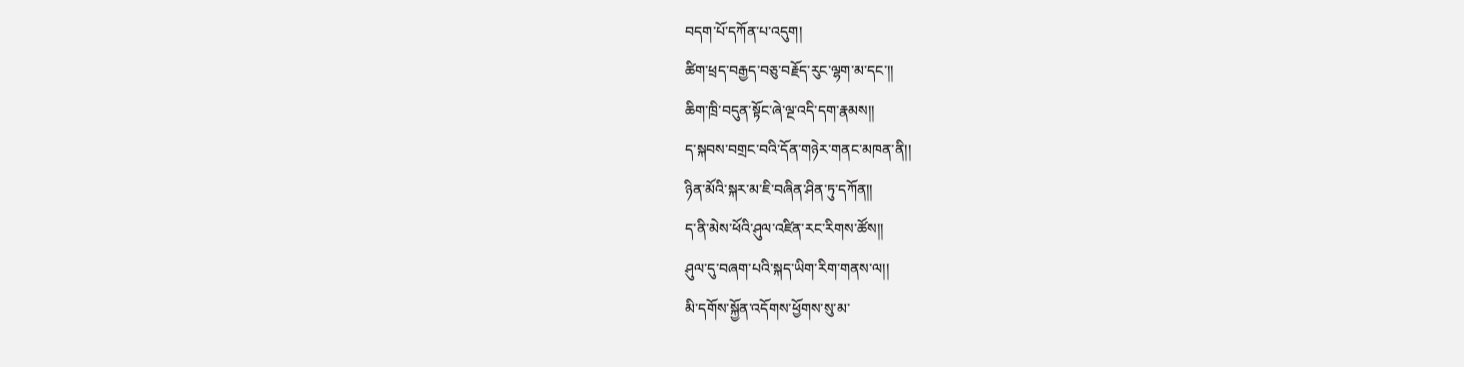བདག་པོ་དཀོན་པ་འདུག།
ཚིག་ཕྲད་བརྒྱད་བཅུ་བརྗོད་རུང་ལྷག་མ་དང་།།
ཆིག་ཁྲི་བདུན་སྟོང་ཞེ་ལྔ་འདི་དག་རྣམས།།
ད་སྐབས་བགྲང་བའི་དོན་གཉེར་གནང་མཁན་ནི།།
ཉིན་མོའི་སྐར་མ་ཇི་བཞིན་ཤིན་ཏུ་དཀོན།།
ད་ནི་མེས་ཕོའི་ཤུལ་འཛིན་རང་རིགས་ཚོས།།
ཤུལ་དུ་བཞག་པའི་སྐད་ཡིག་རིག་གནས་ལ།།
མི་དགོས་སྐྱོན་འདོགས་ཕྱོགས་སུ་མ་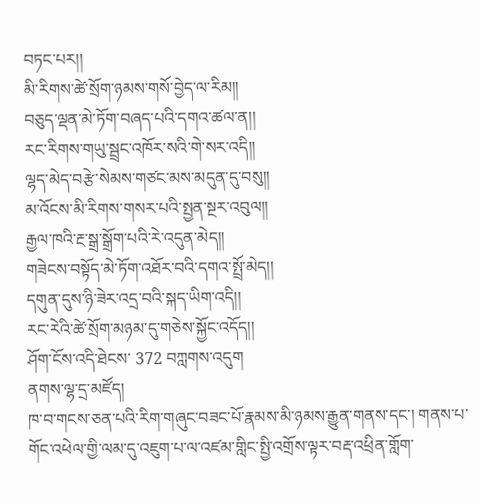བཏང་པར།།
མི་རིགས་ཚེ་སྲོག་ཉམས་གསོ་བྱེད་ལ་རིམ།།
བཅུད་ལྡན་མེ་ཏོག་བཞད་པའི་དགའ་ཚལ་ན།།
རང་རིགས་གཡུ་སྦྲང་འཁོར་སའི་གེ་སར་འདི།།
ལྷད་མེད་བརྩེ་སེམས་གཙང་མས་མདུན་དུ་བསུ།།
མ་འོངས་མི་རིགས་གསར་པའི་སྤྱན་སྔར་འབུལ།།
རྒྱལ་ཁའི་རྔ་སྒྲ་སྒྲོག་པའི་རེ་འདུན་མེད།།
གཟེངས་བསྟོད་མེ་ཏོག་འཐོར་བའི་དགའ་སྤྲོ་མེད།།
དགུན་དུས་ཉི་ཟེར་འདྲ་བའི་སྐད་ཡིག་འདི།།
རང་རེའི་ཚེ་སྲོག་མཉམ་དུ་གཅེས་སྐྱོང་འདོད།།
ཤོག་ངོས་འདི་ཐེངས་ 372 བཀླགས་འདུག
ནགས་ལྷ་དྲ་མཛོད།
ཁ་བ་གངས་ཅན་པའི་རིག་གཞུང་བཟང་པོ་རྣམས་མི་ཉམས་རྒྱུན་གནས་དང་། གནས་པ་གོང་འཕེལ་གྱི་ལམ་དུ་འཇུག་པ་ལ་འཛམ་གླིང་སྤྱི་འགྲོས་ལྟར་བརྡ་འཕྲིན་གློག་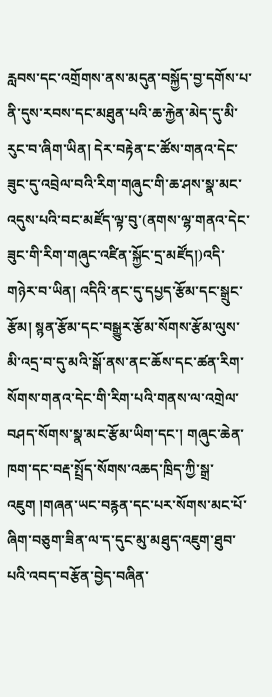རླབས་དང་འགྲོགས་ནས་མདུན་བསྐྱོད་བྱ་དགོས་པ་ནི་དུས་རབས་དང་མཐུན་པའི་ཆ་རྐྱེན་མེད་དུ་མི་རུང་བ་ཞིག་ཡིན། དེར་བརྟེན་ང་ཚོས་གནའ་དེང་ཟུང་དུ་འབྲེལ་བའི་རིག་གཞུང་གི་ཆ་ཤས་སྣ་མང་འདུས་པའི་བང་མཛོད་ལྟ་བུ་(ནགས་ལྷ་གནའ་དེང་ཟུང་གི་རིག་གཞུང་འཛིན་སྐྱོང་དྲ་མཛོད།)འདི་གཉེར་བ་ཡིན། འདིའི་ནང་དུ་དཔྱད་རྩོམ་དང་སྒྲུང་རྩོམ། སྙན་རྩོམ་དང་བསྒྱུར་རྩོམ་སོགས་རྩོམ་ལུས་མི་འདྲ་བ་དུ་མའི་སྒོ་ནས་ནང་ཆོས་དང་ཚན་རིག་སོགས་གནའ་དེང་གི་རིག་པའི་གནས་ལ་འགྲེལ་བཤད་སོགས་སྣ་མང་རྩོམ་ཡིག་དང་། གཞུང་ཆེན་ཁག་དང་བརྡ་སྤྲོད་སོགས་འཆད་ཁྲིད་ཀྱི་སྒྲ་འཇུག །གཞན་ཡང་བརྙན་དང་པར་སོགས་མང་པོ་ཞིག་བཅུག་ཟིན་ལ་ད་དུང་མུ་མཐུད་འཇུག་ཐུབ་པའི་འབད་བརྩོན་བྱེད་བཞིན་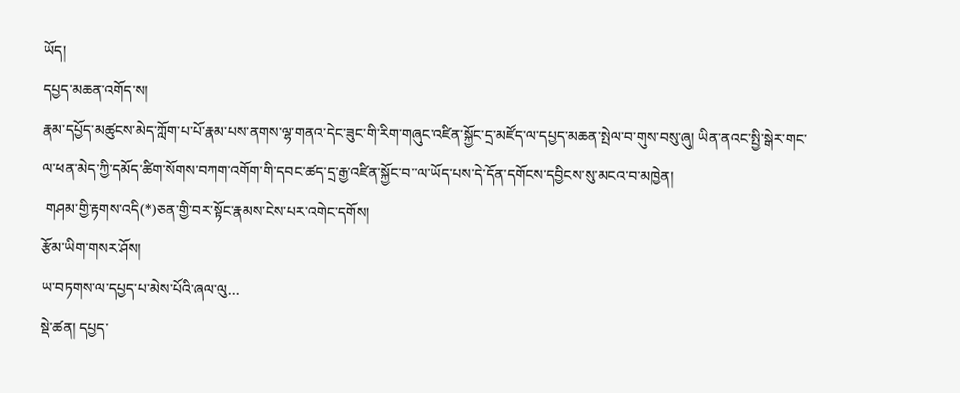ཡོད།
དཔྱད་མཆན་འགོད་ས།
རྣམ་དཔྱོད་མཚུངས་མེད་ཀློག་པ་པོ་རྣམ་པས་ནགས་ལྷ་གནའ་དེང་ཟུང་གི་རིག་གཞུང་འཛིན་སྐྱོང་དྲ་མཛོད་ལ་དཔྱད་མཆན་སྤེལ་བ་གུས་བསུ་ཞུ། ཡིན་ནའང་སྤྱི་སྒེར་གང་ལ་ཕན་མེད་ཀྱི་དམོད་ཚིག་སོགས་བཀག་འགོག་གི་དབང་ཚད་དྲ་རྒྱ་འཛིན་སྐྱོང་བ་་ལ་ཡོད་པས་དེ་དོན་དགོངས་དབྱིངས་སུ་མངའ་བ་མཁྱེན།
 གཤམ་གྱི་རྟགས་འདི(*)ཅན་གྱི་བར་སྟོང་རྣམས་ངེས་པར་འགེང་དགོས།
རྩོམ་ཡིག་གསར་ཤོས།
ཡ་བཏགས་ལ་དཔྱད་པ་མེས་པོའི་ཞལ་ལུ…
སྡེ་ཚན། དཔྱད་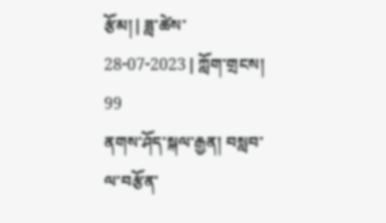རྩོམ། | ཟླ་ཚེས་ 28-07-2023 | ཀློག་གྲངས། 99
ནགས་ཤོད་སྐལ་རྒྱན། བསླབ་ལ་བརྩོན་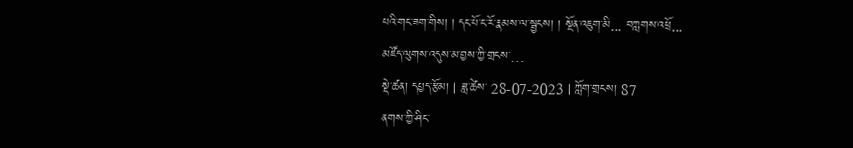པའི་གང་ཟག་གིས། ། དང་པོ་ང་རོ་རྣམས་ལ་སྦྱངས། ། སྔོན་འཇུག་མི... བཀླགས་འཕྲོ...
མཛོད་ལུགས་འདུས་མ་བྱས་ཀྱི་གྲངས་…
སྡེ་ཚན། དཔྱད་རྩོམ། | ཟླ་ཚེས་ 28-07-2023 | ཀློག་གྲངས། 87
ནགས་ཀྱི་ཤིང་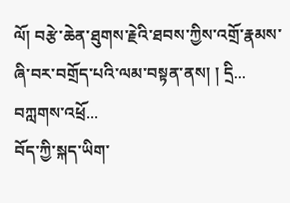ལོ། བརྩེ་ཆེན་ཐུགས་རྗེའི་ཐབས་ཀྱིས་འགྲོ་རྣམས་ཞི་བར་བགྲོད་པའི་ལམ་བསྟན་ནས། ། དྲི... བཀླགས་འཕྲོ...
བོད་ཀྱི་སྐད་ཡིག་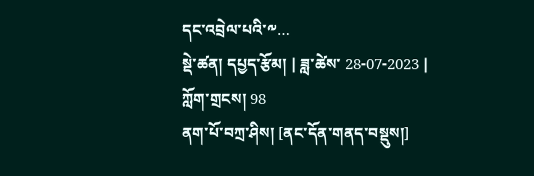དང་འབྲེལ་པའི་༸…
སྡེ་ཚན། དཔྱད་རྩོམ། | ཟླ་ཚེས་ 28-07-2023 | ཀློག་གྲངས། 98
ནག་པོ་བཀྲ་ཤིས། [ནང་དོན་གནད་བསྡུས།]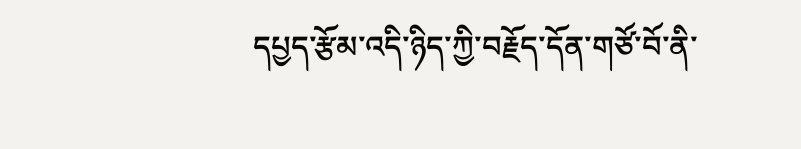དཔྱད་རྩོམ་འདི་ཉིད་ཀྱི་བརྗོད་དོན་གཙོ་བོ་ནི་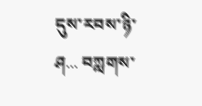དུས་རབས་ཉི་ཤ... བཀླགས་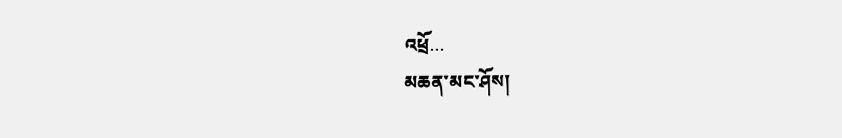འཕྲོ...
མཆན་མང་ཤོས།